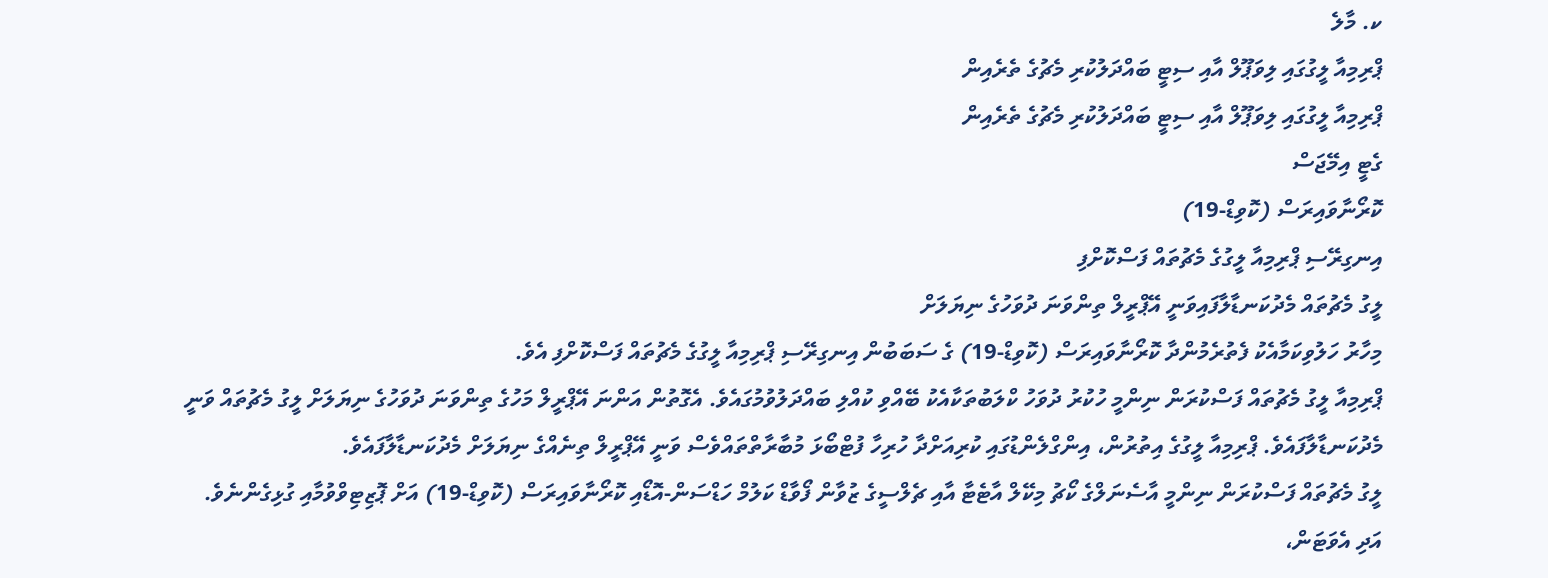ކ. މާލެ
ޕްރިމިއާ ލީގުގައި ލިވަޕޫލް އާއި ސިޓީ ބައްދަލުކުރި މެޗުގެ ތެރެއިން
ޕްރިމިއާ ލީގުގައި ލިވަޕޫލް އާއި ސިޓީ ބައްދަލުކުރި މެޗުގެ ތެރެއިން
ގެޓީ އިމޭޖަސް
ކޮރޯނާވައިރަސް (ކޮވިޑް-19)
އިނގިރޭސި ޕްރިމިއާ ލީގުގެ މެޗުތައް ފަސްކޮށްފި
ލީގު މެޗުތައް މެދުކަނޑާލާފައިވަނީ އޭޕްރީލް ތިންވަނަ ދުވަހުގެ ނިޔަލަށް
މިހާރު ހަލުވިކަމާއެކު ފެތުރެމުންދާ ކޮރޯނާވައިރަސް (ކޮވިޑް-19) ގެ ސަބަބުން އިނގިރޭސި ޕްރިމިއާ ލީގުގެ މެޗުތައް ފަސްކޮށްފި އެވެ.
ޕްރިމިއާ ލީގު މެޗުތައް ފަސްކުރަން ނިންމީ ހުކުރު ދުވަހު ކްލަބުތަކާއެކު ބޭއްވި ކުއްލި ބައްދަލުވުމުގައެވެ. އެގޮތުން އަންނަ އޭޕްރީލް މަހުގެ ތިންވަނަ ދުވަހުގެ ނިޔަލަށް ލީގު މެޗުތައް ވަނީ މެދުކަނޑާލާފައެވެ. ޕްރިމިއާ ލީގުގެ އިތުރުން، އިންގްލެންޑުގައި ކުރިއަށްދާ ހުރިހާ ފުޓްބޯޅަ މުބާރާތްތައްވެސް ވަނީ އޭޕްރީލް ތިނެއްގެ ނިޔަލަށް މެދުކަނޑާލާފައެވެ.
ލީގު މެޗުތައް ފަސްކުރަން ނިންމީ އާސެނަލްގެ ކޯޗު މިކޭލް އާޓެޓާ އާއި ޗެލްސީގެ ޒުވާން ފޯވާޑް ކަލުމް ހަޑްސަން-އޮޑޯއި ކޮރޯނާވައިރަސް (ކޮވިޑް-19) އަށް ޕޮޒިޓިވްވުމާއި ގުޅިގެންނެވެ.
އަދި އެވަޓަން،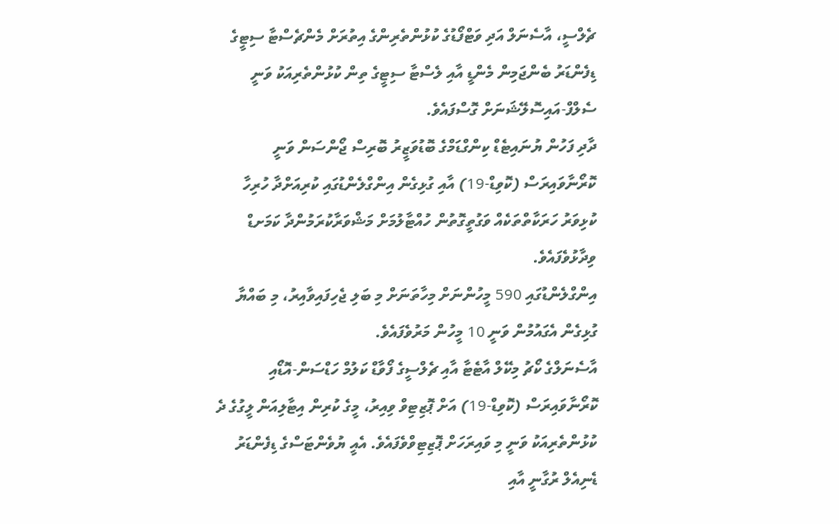ޗެލްސީ، އާސެނަލް އަދި ވަޓްފޯޑުގެ ކުޅުންތެރިންގެ އިތުރަށް މެންޗެސްޓާ ސިޓީގެ ޑިފެންޑަރު ބެންޖަމިން މެންޑީ އާއި ލެސްޓާ ސިޓީގެ ތިން ކުޅުންތެރިއަކު ވަނީ ސެލްފް-އައިސޮލޭޝަނަށް ގޮސްފައެވެ.
ދާދި ފަހުން ޔުނައިޓެޑް ކިންގްޑަމްގެ ބޮޑުވަޒީރު ބޮރިސް ޖޯންސަން ވަނީ ކޮރޯނާވައިރަސް (ކޮވިޑް-19) އާއި ގުޅިގެން އިންގްލެންޑުގައި ކުރިއަށްދާ ހުރިހާ ކުޅިވަރު ހަރަކާތްތަކެއް ވަގުތީގޮތުން ހުއްޓާލުމަށް މަޝްވަރާކުރަމުންދާ ކަމަށޑް ވިދާޅުވެފައެވެ.
އިންގްލެންޑުގައި 590 މީހުންނަށް މިހާތަނަށް މި ބަލި ޖެހިފައިވާއިރު، މި ބައްޔާ ގުޅިގެން އެގައުމުން ވަނީ 10 މީހުން މަރުވެފައެވެ.
އާސެނަލްގެ ކޯޗު މިކޭލް އާޓެޓާ އާއި ޗެލްސީގެ ފޯވާޑް ކަލުމް ހަޑްސަން-އޮޑޯއި ކޮރޯނާވައިރަސް (ކޮވިޑް-19) އަށް ޕޮޒިޓިވް ވިއިރު، މީގެ ކުރިން އިޓާލިއަން ލީގުގެ ދެ ކުޅުންތެރިއަކު ވަނީ މި ވައިރަހަށް ޕޮޒިޓިވްވެފައެވެ. އެއީ ޔުވެންޓަސްގެ ޑިފެންޑަރު ޑެނިއެލް ރުގާނީ އާއި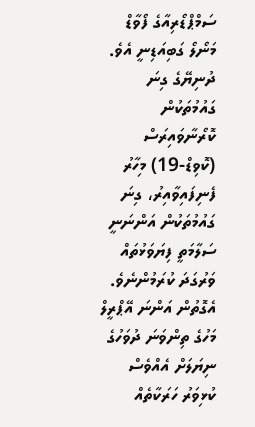ސަމްޕްޑޯރިއާގެ ފޯވާޑް މަނޯލޯ ގަބިއަޑިނީ އެވެ.
ދުނިޔޭގެ ގިނަ ގައުމުތަކުން ކޮރޯނާވައިރަސް (ކޮވިޑް-19) މިހާރު ފެނިފައިވާއިރު، ގިނަ ގައުމުތަކުން އަންނަނީ ސަލާމަތީ ފިޔަވަޅުތައް ވަރުގަދަ ކުރަމުންނެވެ. އެގޮތުން އަންނަ އޭޕްރީލް މަހުގެ ތިންވަނަ ދުވަހުގެ ނިޔަލަށް އެއްވެސް ކުޅިވަރު ހަރަކާތެއް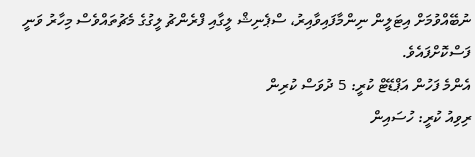ނުބޭއްވުމަށް އިޓަލީން ނިންމާފައިވާއިރު، ސްޕެނިޝް ލީގާއި ފްރެންޗު ލީގުގެ މެޗުތައްވެސް މިހާރު ވަނީ ފަސްކޮށްފައެވެ.
އެންމެ ފަހުން އަޕްޑޭޓް ކުރީ: 5 ދުވަސް ކުރިން
ރިވިއު ކުރީ: ހުސައިން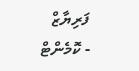ފަރިޔާޒް
- ކޮމެންޓް